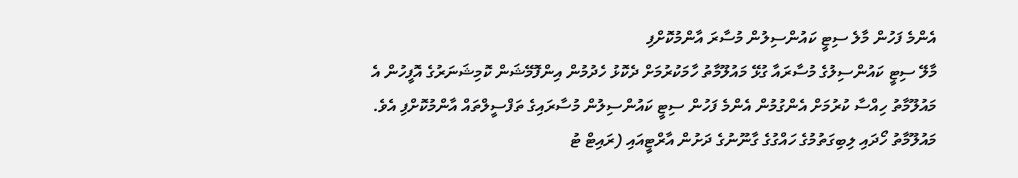އެންމެ ފަހުން މާލެ ސިޓީ ކައުންސިލުން މުސާރަ އާންމުކޮށްފި
މާލޭ ސިޓީ ކައުންސިލުގެ މުސާރައާ ގުޅޭ މައުލޫމާތު ހާމަކުރުމަށް ދެކޮޅު ހެދުމުން އިންފޮމޭޝަން ކޮމިޝަނަރުގެ އޮފީހުން އެ މައުލޫމާތު ހިއްސާ ކުރުމަށް އެންގުމުން އެންމެ ފަހުން ސިޓީ ކައުންސިލުން މުސާރައިގެ ތަފްސީލްތައް އާންމުކޮށްފި އެވެ. މައުލޫމާތު ހޯދައި ލިބިގަތުމުގެ ހައްގުގެ ގާނޫނުގެ ދަށުން އާރްޓީއައި (ރައިޓް ޓު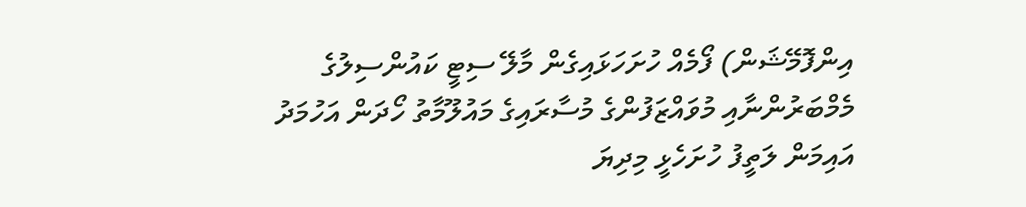އިންފޮމޭޝަން) ފޯމެއް ހުށަހަޅައިގެން މާލޭ ސިޓީ ކައުންސިލުގެ މެމްބަރުންނާއި މުވައްޒަފުންގެ މުސާރައިގެ މައުލޫމާތު ހޯދަން އަހުމަދު އައިމަން ލަތީފު ހުށަހެޅީ މިދިޔަ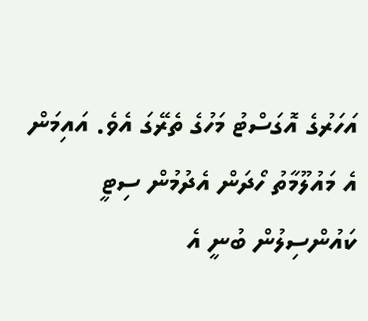އަހަރުގެ އޮގަސްޓު މަހުގެ ތެރޭގަ އެވެ. އައިމަން އެ މައުލޫމާތު ހޯދަން އެދުމުން ސިޓީ ކައުންސިލުން ބުނީ އެ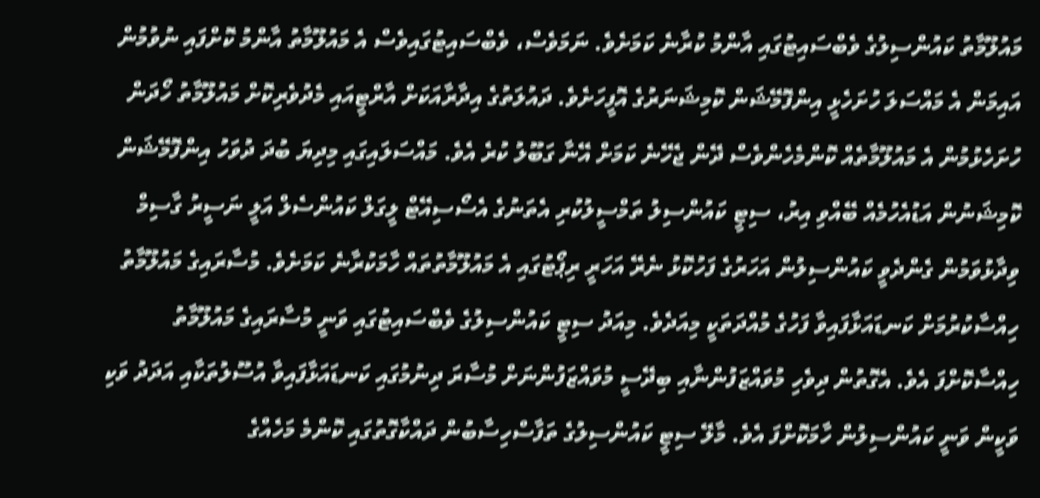މައުލޫމާތު ކައުންސިލުގެ ވެބްސައިޓުގައި އާންމު ކުރާނެ ކަމަށެވެ. ނަމަވެސް، ވެބްސައިޓުގައިވެސް އެ މައުލޫމާތު އާންމު ކޮށްފައި ނުވުމުން އައިމަން އެ މައްސަލަ ހުށަހެޅީ އިންފޮމޭޝަން ކޮމިޝަނަރުގެ އޮފީހަށެވެ. ދައުލަތުގެ އިދާރާއަކަށް އާރްޓީއައި މެދުވެރިކޮށް މައުލޫމާތު ހޯދަން ހުށަހެޅުމުން އެ މައުލޫމާތެއް ކޮންމެހެންވެސް ދޭން ޖެހޭނެ ކަމަށް އޭނާ ގަބޫލު ކުރެ އެވެ. މައްސަލައިގައި މިދިޔަ ބުދަ ދުވަހު އިންފޮމޭޝަން ކޮމިޝަނުން އަޑުއެހުމެއް ބޭއްވި އިރު، ސިޓީ ކައުންސިލު ތަމްސީލުކުރި އެތަނުގެ އެސޯސިއޭޓް ލީގަލް ކައުންސެލް އަލީ ނަސީރު ގާސިމް ވިދާޅުވަމުން ގެންދެވީ ކައުންސިލުން އަހަރުގެ ފަހުކޮޅު ނެރޭ އަހަރީ ރިޕޯޓުގައި އެ މައުލޫމާތުތައް ހާމަކުރާނެ ކަމަށެވެ. މުސާރައިގެ މައުލޫމާތު ހިއްސާކުރުމަށް ކަނޑައަޅާފައިވާ ފަހުގެ މުއްދަތަކީ މިއަދެވެ. މިއަދު ސިޓީ ކައުންސިލުގެ ވެބްސައިޓުގައި ވަނީ މުސާރައިގެ މައުލޫމާތު ހިއްސާކޮށްފަ އެވެ. އެގޮތުން ދިވެހި މުވައްޒަފުންނާއި ބިދޭސީ މުވައްޒަފުންނަށް މުސާރަ ދިނުމުގައި ކަނޑައަޅާފައިވާ އުސޫލުތަކާއި އަދަދު ވަކި ވަކީން ވަނީ ކައުންސިލުން ހާމަކޮށްފަ އެވެ. މާލޭ ސިޓީ ކައުންސިލުގެ ތަފާސްހިސާބުން ދައްކާގޮތުގައި ކޮންމެ މަހެއްގެ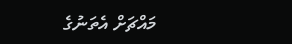މައްޗަށް އެތަނުގެ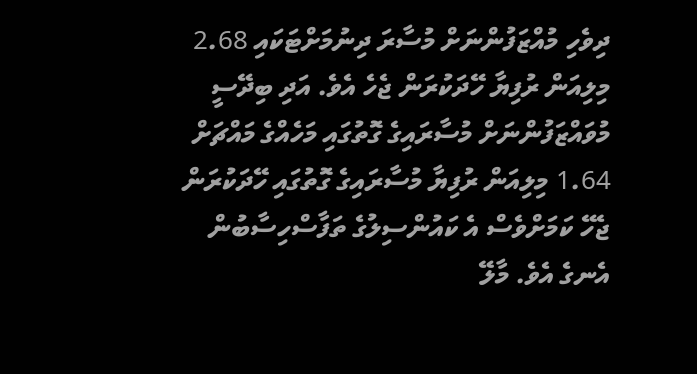ދިވެހި މުއްޒަފުންނަށް މުސާރަ ދިނުމަށްޓަކައި 2.68 މިލިއަން ރުފިޔާ ހޭދަކުރަން ޖެހެ އެވެ. އަދި ބިދޭސީ މުވައްޒަފުންނަށް މުސާރައިގެ ގޮތުގައި މަހެއްގެ މައްޗަށް 1.64 މިލިއަން ރުފިޔާ މުސާރައިގެ ގޮތުގައި ހޭދަކުރަން ޖެހޭ ކަމަށްވެސް އެ ކައުންސިލުގެ ތަފާސްހިސާބުން އެނގެ އެވެ. މާލޭ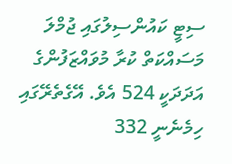ސިޓީ ކައުންސިލުގައި ޖުމްލަ މަސައްކަތް ކުރާ މުވައްޒަފުންގެ އަދަދަކީ 524 އެވެ. އޭގެތެރޭގައި ހިމެނެނީ 332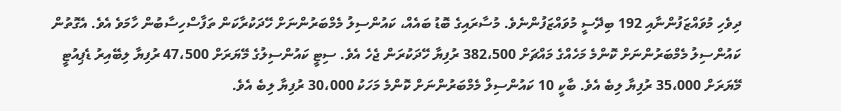ދިވެހި މުވައްޒަފުންނާއި 192 ބިދޭސީ މުވައްޒަފުންނެވެ. މުސާރައިގެ ބޮޑު ބައެއް، ކައުންސިލު މެމްބަރުންނަށް ހޭދަކުރާކަން ތަފާސްހިސާބުން ހާމަވެ އެވެ. އެގޮތުން ކައުންސިލު މެމްބަރުންނަށް ކޮންމެ މަހެއްގެ މައްޗަށް 382،500 ރުފިޔާ ހޭދަކުރަން ޖެހެ އެވެ. ސިޓީ ކައުންސިލުގެ މޭޔަރަށް 47،500 ރުފިޔާ ލިބޭއިރު ޑެޕިއުޓީ މޭޔަރަށް 35،000 ރުފިޔާ ލިބެ އެވެ. ބާކީ 10 ކައުންސިލް މެމްބަރުންނަށް ކޮންމެ މަހަކު 30،000 ރުފިޔާ ލިބެ އެވެ.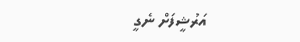އަރުޝީފަށް ނެގީ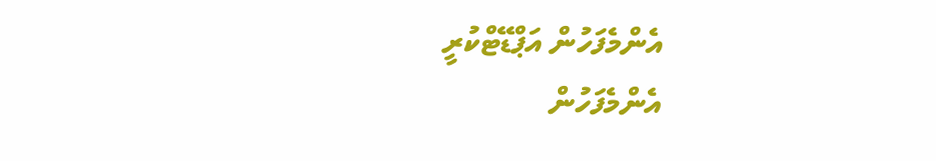އެންމެފަހުން އަޕްޑޭޓްކުރީ
އެންމެފަހުން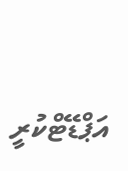އަޕްޑޭޓްކުރީ